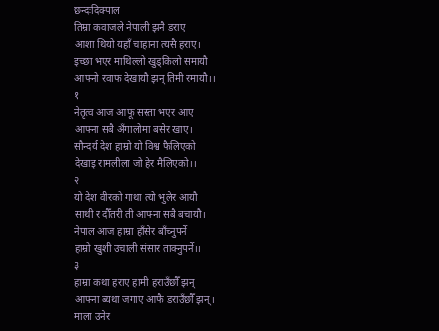छन्दःदिक्पाल
तिम्रा कवाजले नेपाली झनै डराए
आशा थियो यहाँ चाहाना त्यसै हराए।
इच्छा भएर माथिल्लो खुड्किलो समायौ
आफ्नो रवाफ देखायौ झन् तिमी रमायौ।।
१
नेतृत्व आज आफू सस्ता भएर आए
आफ्ना सबै अँगालोमा बसेर खाए।
सौन्दर्य देश हाम्रो यो विश्व फैलिएको
देखाइ रामलीला जो हेर मैलिएको।।
२
यो देश वीरको गाथा त्यो भुलेर आयौ
साथी र दौँतरी ती आफ्ना सबै बचायौ।
नेपाल आज हाम्रा हाँसेर बाँच्नुपर्ने
हाम्रो खुशी उचाली संसार ताक्नुपर्ने।।
३
हाम्रा कथा हराए हामी हराउँछौँ झन्
आफ्ना ब्यथा जगाए आफै डराउँछौँ झन्।
माला उनेर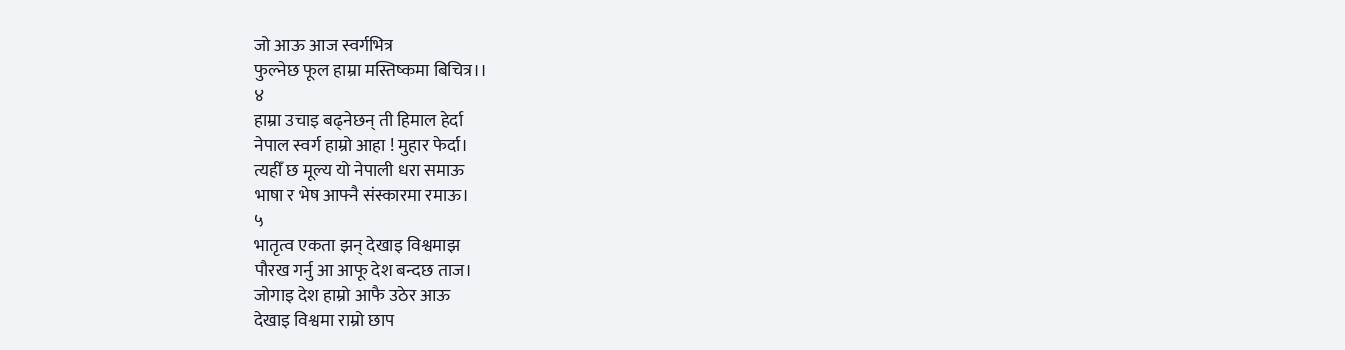जो आऊ आज स्वर्गभित्र
फुल्नेछ फूल हाम्रा मस्तिष्कमा बिचित्र।।
४
हाम्रा उचाइ बढ्नेछन् ती हिमाल हेर्दा
नेपाल स्वर्ग हाम्रो आहा ! मुहार फेर्दा।
त्यहीँ छ मूल्य यो नेपाली धरा समाऊ
भाषा र भेष आफ्नै संस्कारमा रमाऊ।
५
भातृत्व एकता झन् देखाइ विश्वमाझ
पौरख गर्नु आ आफू देश बन्दछ ताज।
जोगाइ देश हाम्रो आफै उठेर आऊ
देखाइ विश्वमा राम्रो छाप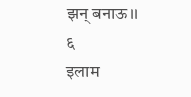झन् बनाऊ।।
६
इलाम